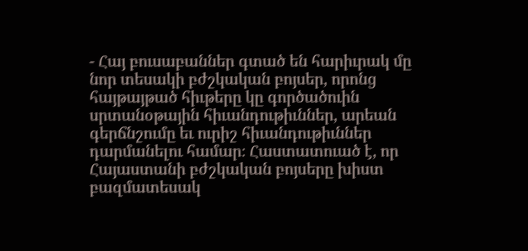- Հայ բուսաբաններ գտած են հարիւրակ մը նոր տեսակի բժշկական բոյսեր, որոնց հայթայթած հիւթերը կը գործածուին սրտանօթային հիւանդութիւններ, արեան գերճնշումը եւ ուրիշ հիւանդութիւններ դարմանելու համար։ Հաստատուած է, որ Հայաստանի բժշկական բոյսերը խիստ բազմատեսակ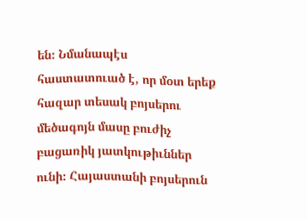են։ Նմանապէս հաստատուած է, որ մօտ երեք հազար տեսակ բոյսերու մեծագոյն մասը բուժիչ բացառիկ յատկութիւններ ունի։ Հայաստանի բոյսերուն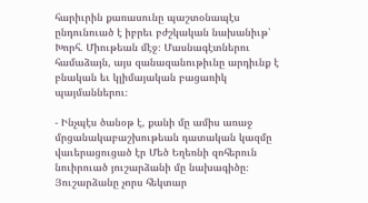հարիւրին քառասունը պաշտօնապէս ընդունուած է իբրեւ բժշկական նախանիւթ՝ Խորհ. Միութեան մէջ։ Մասնագէտներու համաձայն, այս զանազանութիւնը արդիւնք է բնական եւ կլիմայական բացառիկ պայմաններու։

- Ինչպէս ծանօթ է, քանի մը ամիս առաջ մրցանակաբաշխութեան դատական կազմը վաւերացուցած էր Մեծ Եղեռնի զոհերուն նուիրուած յուշարձանի մը նախագիծը։ Յուշարձանը չորս հեկտար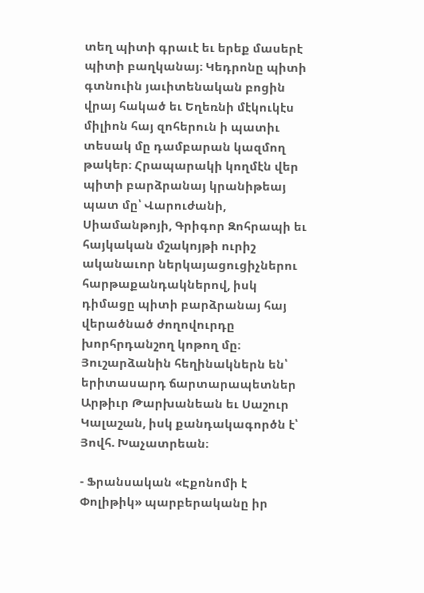տեղ պիտի գրաւէ եւ երեք մասերէ պիտի բաղկանայ։ Կեդրոնը պիտի գտնուին յաւիտենական բոցին վրայ հակած եւ Եղեռնի մէկուկէս միլիոն հայ զոհերուն ի պատիւ տեսակ մը դամբարան կազմող թակեր։ Հրապարակի կողմէն վեր պիտի բարձրանայ կրանիթեայ պատ մը՝ Վարուժանի, Սիամանթոյի, Գրիգոր Զոհրապի եւ հայկական մշակոյթի ուրիշ ականաւոր ներկայացուցիչներու հարթաքանդակներով, իսկ դիմացը պիտի բարձրանայ հայ վերածնած ժողովուրդը խորհրդանշող կոթող մը։ Յուշարձանին հեղինակներն են՝ երիտասարդ ճարտարապետներ Արթիւր Թարխանեան եւ Սաշուր Կալաշան, իսկ քանդակագործն է՝ Յովհ. Խաչատրեան։

- Ֆրանսական «Էքոնոմի է Փոլիթիկ» պարբերականը իր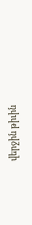վերջին թիւին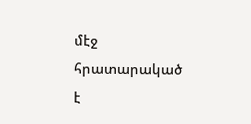մէջ հրատարակած է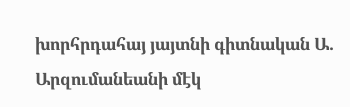խորհրդահայ յայտնի գիտնական Ա. Արզումանեանի մէկ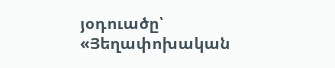յօդուածը՝ «Յեղափոխական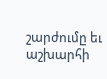շարժումը եւ աշխարհի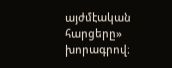այժմէական հարցերը» խորագրով։